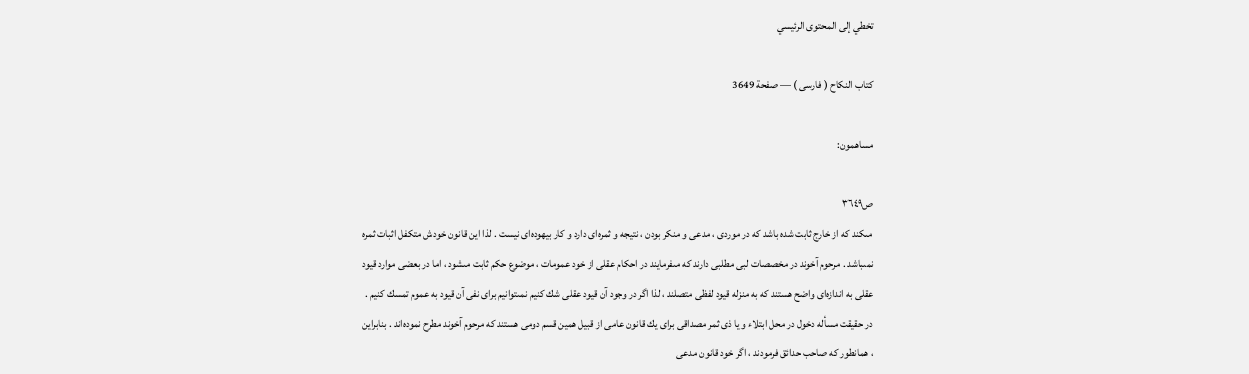تخطي إلى المحتوى الرئيسي

كتاب النكاح ( فارسى ) — صفحة 3649

مساهمون:

ص٣٦٤٩
مىكند كه از خارج ثابت شده باشد كه در موردى ، مدعى و منكر بودن ، نتيجه و ثمره‌اى دارد و كار بيهوده‌اى نيست . لذا اين قانون خودش متكفل اثبات ثمره نمىباشد . مرحوم آخوند در مخصصات لبى مطلبى دارند كه مىفرمايند در احكام عقلى از خود عمومات ، موضوع حكم ثابت مىشود ، اما در بعضى موارد قيود عقلى به اندازه‌اى واضح هستند كه به منزله قيود لفظى متصلند ، لذا اگر در وجود آن قيود عقلى شك كنيم نمىتوانيم براى نفى آن قيود به عموم تمسك كنيم . در حقيقت مسأله دخول در محل ابتلاء و يا ذى ثمر مصداقى براى يك قانون عامى از قبيل همين قسم دومى هستند كه مرحوم آخوند مطرح نموده‌اند . بنابراين ، همانطور كه صاحب حدائق فرمودند ، اگر خود قانون مدعى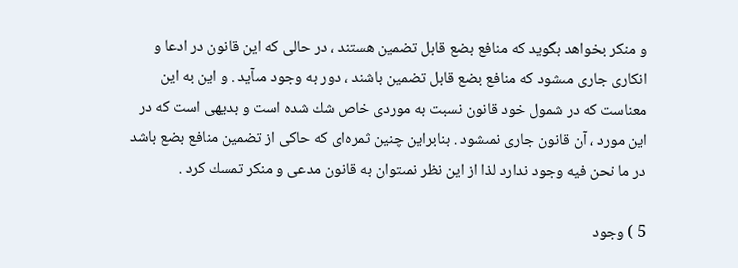و منكر بخواهد بگويد كه منافع بضع قابل تضمين هستند ، در حالى كه اين قانون در ادعا و انكارى جارى مىشود كه منافع بضع قابل تضمين باشند ، دور به وجود مىآيد . و اين به اين معناست كه در شمول خود قانون نسبت به موردى خاص شك شده است و بديهى است كه در اين مورد ، آن قانون جارى نمىشود . بنابراين چنين ثمره‌اى كه حاكى از تضمين منافع بضع باشد در ما نحن فيه وجود ندارد لذا از اين نظر نمىتوان به قانون مدعى و منكر تمسك كرد .

5 ) وجود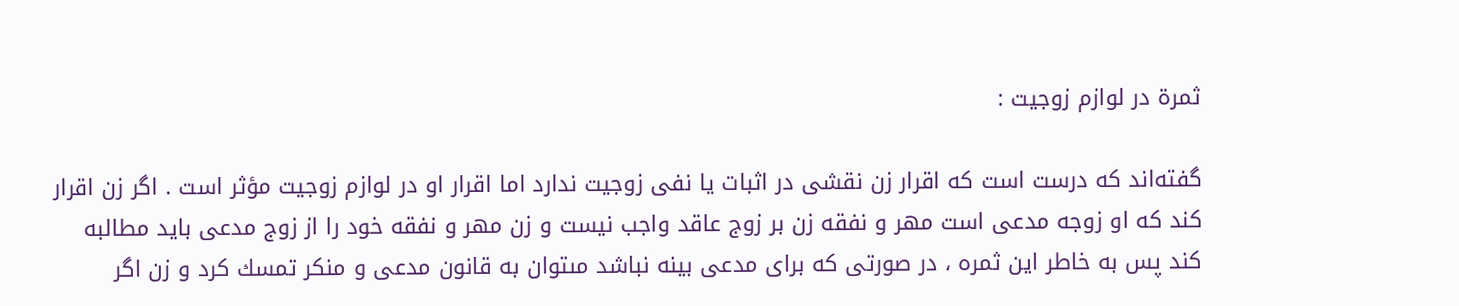ثمرة در لوازم زوجيت :

گفته‌اند كه درست است كه اقرار زن نقشى در اثبات يا نفى زوجيت ندارد اما اقرار او در لوازم زوجيت مؤثر است . اگر زن اقرار كند كه او زوجه مدعى است مهر و نفقه زن بر زوج عاقد واجب نيست و زن مهر و نفقه خود را از زوج مدعى بايد مطالبه كند پس به خاطر اين ثمره ، در صورتى كه براى مدعى بينه نباشد مىتوان به قانون مدعى و منكر تمسك كرد و زن اگر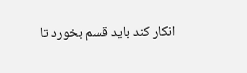انكار كند بايد قسم بخورد تا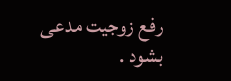رفع زوجيت مدعى بشود .